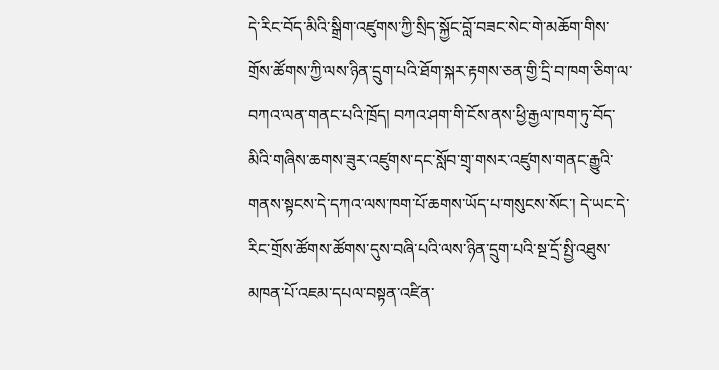དེ་རིང་བོད་མིའི་སྒྲིག་འཛུགས་ཀྱི་སྲིད་སྐྱོང་བློ་བཟང་སེང་གེ་མཆོག་གིས་གྲོས་ཚོགས་ཀྱི་ལས་ཉིན་དྲུག་པའི་ཐོག་སྐར་རྟགས་ཅན་གྱི་དྲི་བ་ཁག་ཅིག་ལ་བཀའ་ལན་གནང་པའི་ཁྲོད། བཀའ་ཤག་གི་ངོས་ནས་ཕྱི་རྒྱལ་ཁག་ཏུ་བོད་མིའི་གཞིས་ཆགས་ཟུར་འཛུགས་དང་སློབ་གྲྭ་གསར་འཛུགས་གནང་རྒྱུའི་གནས་སྟངས་དེ་དཀའ་ལས་ཁག་པོ་ཆགས་ཡོད་པ་གསུངས་སོང་། དེ་ཡང་དེ་རིང་གྲོས་ཚོགས་ཚོགས་དུས་བཞི་པའི་ལས་ཉིན་དྲུག་པའི་སྔ་དྲོ་སྤྱི་འཐུས་མཁན་པོ་འཇམ་དཔལ་བསྟན་འཛིན་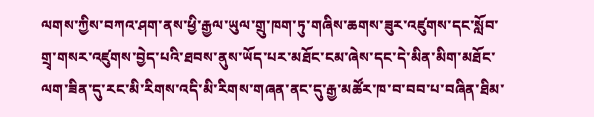ལགས་ཀྱིས་བཀའ་ཤག་ནས་ཕྱི་རྒྱལ་ཡུལ་གྲུ་ཁག་ཏུ་གཞིས་ཆགས་ཟུར་འཛུགས་དང་སློབ་གྲྭ་གསར་འཛུགས་བྱེད་པའི་ཐབས་ནུས་ཡོད་པར་མཐོང་ངམ་ཞེས་དང་དེ་མིན་མིག་མཐོང་ལག་ཟིན་དུ་རང་མི་རིགས་འདི་མི་རིགས་གཞན་ནང་དུ་རྒྱ་མཚོར་ཁ་བ་བབ་པ་བཞིན་ཐིམ་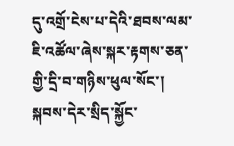དུ་འགྲོ་ངེས་པ་དེའི་ཐབས་ལམ་ཇི་འཚོལ་ཞེས་སྐར་རྟགས་ཅན་གྱི་དྲི་བ་གཉིས་ཕུལ་སོང་། སྐབས་དེར་སྲིད་སྐྱོང་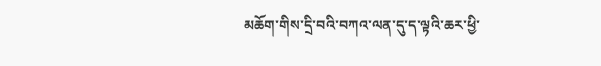མཆོག་གིས་དྲི་བའི་བཀའ་ལན་དུ་ད་ལྟའི་ཆར་ཕྱི་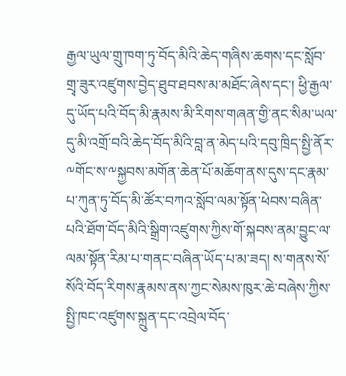རྒྱལ་ཡུལ་གྲུ་ཁག་ཏུ་བོད་མིའི་ཆེད་གཞིས་ཆགས་དང་སློབ་གྲྭ་ཟུར་འཛུགས་བྱེད་ཐུབ་ཐབས་མ་མཐོང་ཞེས་དང་། ཕྱི་རྒྱལ་དུ་ཡོད་པའི་བོད་མི་རྣམས་མི་རིགས་གཞན་གྱི་ནང་སིམ་ཡལ་དུ་མི་འགྲོ་བའི་ཆེད་བོད་མིའི་བླ་ན་མེད་པའི་དབུ་ཁྲིད་སྤྱི་ནོར་༸གོང་ས་༸སྐྱབས་མགོན་ཆེན་པོ་མཆོག་ནས་དུས་དང་རྣམ་པ་ཀུན་ཏུ་བོད་མི་ཚོར་བཀའ་སློབ་ལམ་སྟོན་ཕེབས་བཞིན་པའི་ཐོག་བོད་མིའི་སྒྲིག་འཛུགས་ཀྱིས་གོ་སྐབས་ནམ་བྱུང་ལ་ལམ་སྟོན་རིམ་པ་གནང་བཞིན་ཡོད་པ་མ་ཟད། ས་གནས་སོ་སོའི་བོད་རིགས་རྣམས་ནས་ཀྱང་སེམས་ཁུར་ཆེ་བཞེས་ཀྱིས་སྤྱི་ཁང་འཛུགས་སྐྲུན་དང་འབྲེལ་བོད་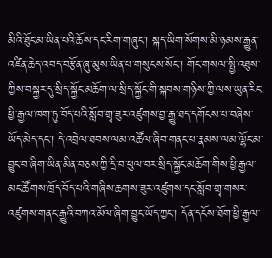མིའི་ཐོུང་མ་ཡིན་པའི་ཆོས་དང་རིག་གཞུང་། སྐད་ཡིག་སོགས་མི་ཉམས་རྒྱུན་འཛིན་ཆེད་འབད་བརྩོན་ཞུ་མུས་ཡིན་པ་གསུངས་སོང་། གོང་གསལ་སྤྱི་འཐུས་ཀྱིས་བསྐྱར་དུ་སྲིད་སྐྱོང་མཆོག་ལ་སྲིད་སྐྱོང་གི་སྐབས་གཉིས་ཀྱི་ལས་ཡུན་རིང་ཕྱི་རྒྱལ་ཁག་ཏུ་བོད་པའི་སློབ་གྲྭ་ཟུར་འཛུགས་བྱ་རྒྱུ་ཐད་དགོངས་པ་བཞེས་ཡོད་མེད་དང་། དེ་འབྲེལ་ཐབས་ལམ་འཚོལ་ཞིབ་གནང་པ་རྣམས་ལམ་ལྷོང་མ་བྱུང་བ་ཞིག་ཡིན་མིན་བཅས་ཀྱི་དྲི་བ་ཕུལ་བར་སྲིད་སྐྱོང་མཆོག་གིས་ཕྱི་རྒྱལ་མང་ཚོགས་ཁྲོད་བོད་པའི་གཞིས་ཆགས་ཟུར་འཛུགས་དང་སློབ་གྲྭ་གསར་འཛུགས་གནང་རྒྱུའི་བཀའ་མོལ་ཞིག་བྱུང་ཡོད་ཀྱང་། དོན་དངོས་ཐོག་ཕྱི་རྒྱལ་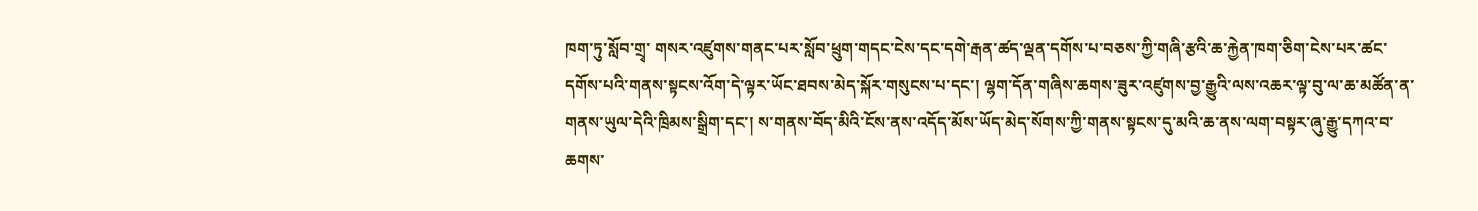ཁག་ཏུ་སློབ་གྲྭ་ གསར་འཛུགས་གནང་པར་སློབ་ཕྲུག་གདང་ངེས་དང་དགེ་རྒན་ཚད་ལྡན་དགོས་པ་བཅས་ཀྱི་གཞི་རྩའི་ཆ་རྐྱེན་ཁག་ཅིག་ངེས་པར་ཚང་དགོས་པའི་གནས་སྟངས་འོག་དེ་ལྟར་ཡོང་ཐབས་མེད་སྐོར་གསུངས་པ་དང་། ལྷག་དོན་གཞིས་ཆགས་ཟུར་འཛུགས་བྱ་རྒྱུའི་ལས་འཆར་ལྟ་བུ་ལ་ཆ་མཚོན་ན་གནས་ཡུལ་དེའི་ཁྲིམས་སྒྲིག་དང་། ས་གནས་བོད་མིའི་ངོས་ནས་འདོད་མོས་ཡོད་མེད་སོགས་ཀྱི་གནས་སྟངས་དུ་མའི་ཆ་ནས་ལག་བསྟར་ཞུ་རྒྱུ་དཀའ་བ་ཆགས་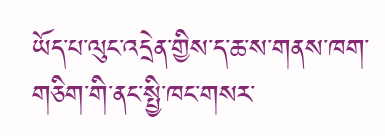ཡོད་པ་ལུང་འདྲེན་གྱིས་ད་ཆ་ས་གནས་ཁག་གཅིག་གི་ནང་སྤྱི་ཁང་གསར་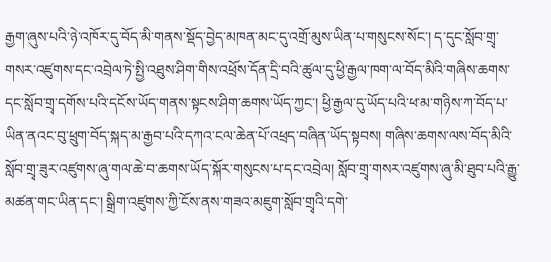རྒྱག་ཞུས་པའི་ཉེ་འཁོར་དུ་བོད་མི་གནས་སྡོད་བྱེད་མཁན་མང་དུ་འགྲོ་མུས་ཡིན་པ་གསུངས་སོང་། ད་དུང་སློབ་གྲྭ་གསར་འཛུགས་དང་འབྲེལ་ཏེ་སྤྱི་འཐུས་ཤིག་གིས་འཕྲོས་དོན་དྲི་བའི་ཚུལ་དུ་ཕྱི་རྒྱལ་ཁག་ལ་བོད་མིའི་གཞིས་ཆགས་དང་སློབ་གྲྭ་དགོས་པའི་དངོས་ཡོད་གནས་སྟངས་ཤིག་ཆགས་ཡོད་ཀྱང་། ཕྱི་རྒྱལ་དུ་ཡོད་པའི་ཕ་མ་གཉིས་ཀ་བོད་པ་ཡིན་ནའང་བུ་ཕྲུག་བོད་སྐད་མ་རྒྱབ་པའི་དཀའ་ངལ་ཆེན་པོ་འཕྲད་བཞིན་ཡོད་སྟབས། གཞིས་ཆགས་ལས་བོད་མིའི་སློབ་གྲྭ་ཟུར་འཛུགས་ཞུ་གལ་ཆེ་བ་ཆགས་ཡོད་སྐོར་གསུངས་པ་དང་འབྲེལ། སློབ་གྲྭ་གསར་འཛུགས་ཞུ་མི་ཐུབ་པའི་རྒྱུ་མཚན་གང་ཡིན་དང་། སྒྲིག་འཛུགས་ཀྱི་ངོས་ནས་གཟའ་མཇུག་སློབ་གྲྭའི་དགེ་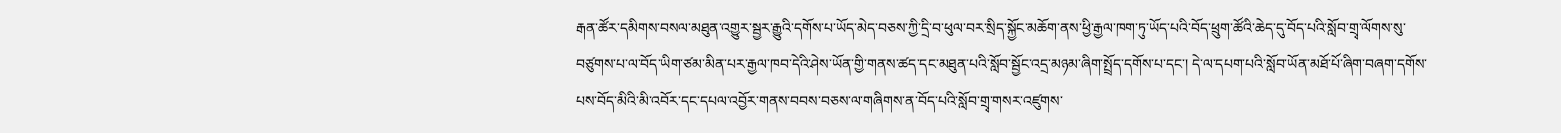རྒན་ཚོར་དམིགས་བསལ་མཐུན་འགྱུར་སྦྱར་རྒྱུའི་དགོས་པ་ཡོད་མེད་བཅས་ཀྱི་དྲི་བ་ཕུལ་བར་སྲིད་སྐྱོང་མཆོག་ནས་ཕྱི་རྒྱལ་ཁག་ཏུ་ཡོད་པའི་བོད་ཕྲུག་ཚོའི་ཆེད་དུ་བོད་པའི་སློབ་གྲྭ་ལོགས་སུ་བཙུགས་པ་ལ་བོད་ཡིག་ཙམ་མིན་པར་རྒྱལ་ཁབ་དེའི་ཤེས་ཡོན་གྱི་གནས་ཚད་དང་མཐུན་པའི་སློབ་སྦྱོང་འདྲ་མཉམ་ཞིག་སྤྲོད་དགོས་པ་དང་། དེ་ལ་དཔག་པའི་སློབ་ཡོན་མཐོ་པོ་ཞིག་བཞག་དགོས་པས་བོད་མིའི་མི་འབོར་དང་དཔལ་འབྱོར་གནས་བབས་བཅས་ལ་གཞིགས་ན་བོད་པའི་སློབ་གྲྭ་གསར་འཛུགས་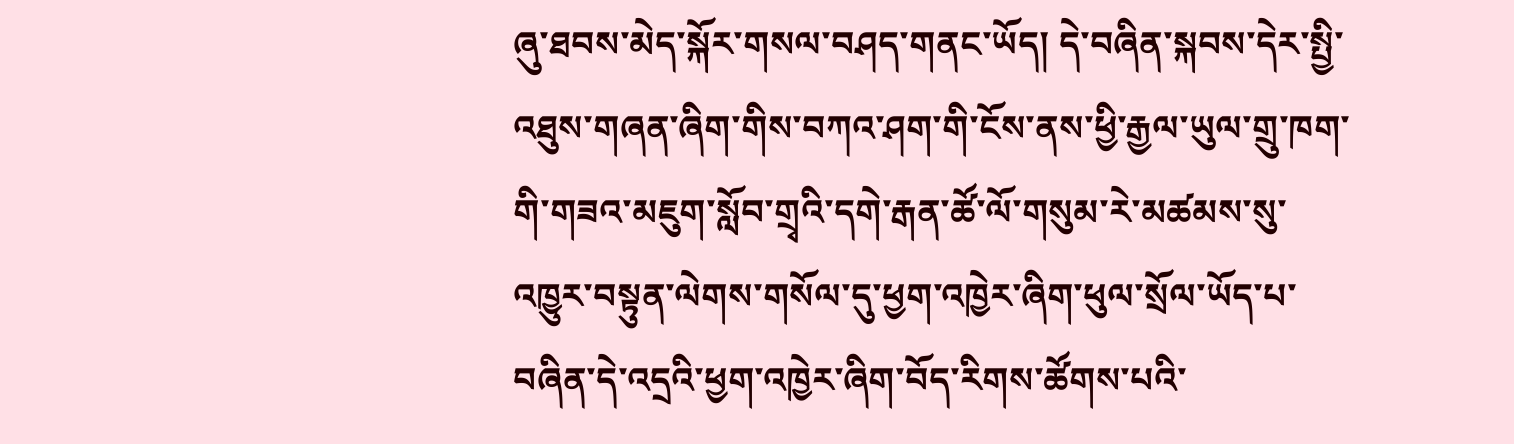ཞུ་ཐབས་མེད་སྐོར་གསལ་བཤད་གནང་ཡོད། དེ་བཞིན་སྐབས་དེར་སྤྱི་འཐུས་གཞན་ཞིག་གིས་བཀའ་ཤག་གི་ངོས་ནས་ཕྱི་རྒྱལ་ཡུལ་གྲུ་ཁག་གི་གཟའ་མཇུག་སློབ་གྲྭའི་དགེ་རྒན་ཚོ་ལོ་གསུམ་རེ་མཚམས་སུ་འཁྱུར་བསྟུན་ལེགས་གསོལ་དུ་ཕྱག་འཁྱེར་ཞིག་ཕུལ་སྲོལ་ཡོད་པ་བཞིན་དེ་འདྲའི་ཕྱག་འཁྱེར་ཞིག་བོད་རིགས་ཚོགས་པའི་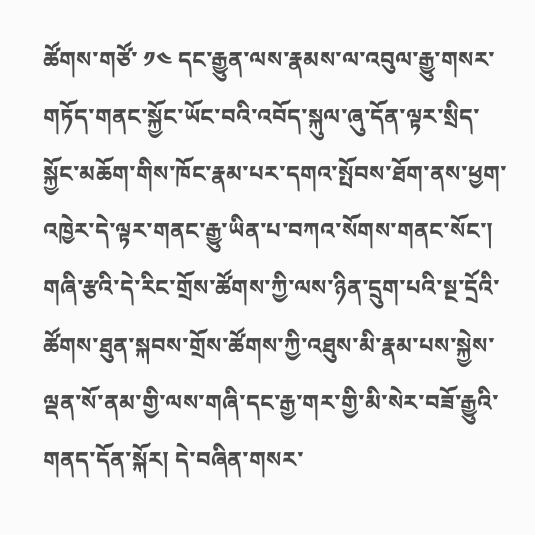ཚོགས་གཙོ་ ༡༤ དང་རྒྱུན་ལས་རྣམས་ལ་འབུལ་རྒྱུ་གསར་གཏོད་གནང་སྐྱོང་ཡོང་བའི་འབོད་སྐུལ་ཞུ་དོན་ལྟར་སྲིད་སྐྱོང་མཆོག་གིས་ཁོང་རྣམ་པར་དགའ་སྤོབས་ཐོག་ནས་ཕྱག་འཁྱེར་དེ་ལྟར་གནང་རྒྱུ་ཡིན་པ་བཀའ་སོགས་གནང་སོང་། གཞི་རྩའི་དེ་རིང་གྲོས་ཚོགས་ཀྱི་ལས་ཉིན་དྲུག་པའི་སྔ་དྲོའི་ཚོགས་ཐུན་སྐབས་གྲོས་ཚོགས་ཀྱི་འཐུས་མི་རྣམ་པས་སྐྱེས་ལྡན་སོ་ནམ་གྱི་ལས་གཞི་དང་རྒྱ་གར་གྱི་མི་སེར་བཟོ་རྒྱུའི་གནད་དོན་སྐོར། དེ་བཞིན་གསར་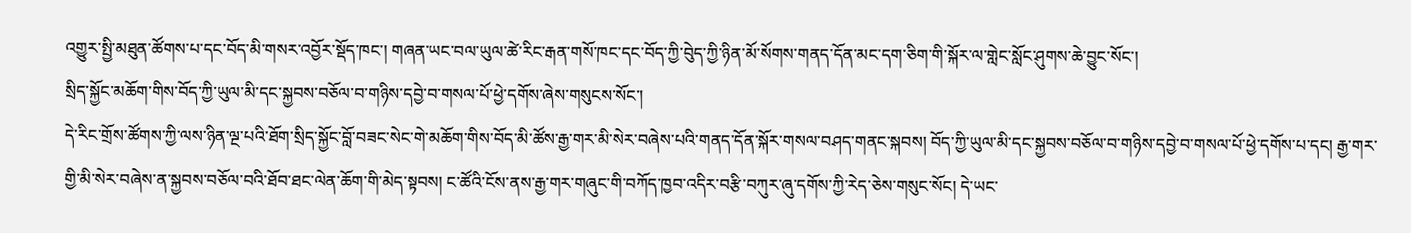འགྱུར་སྤྱི་མཐུན་ཚོགས་པ་དང་བོད་མི་གསར་འབྱོར་སྡོད་ཁང་། གཞན་ཡང་བལ་ཡུལ་ཚེ་རིང་རྒན་གསོ་ཁང་དང་བོད་ཀྱི་བེུད་ཀྱི་ཉིན་མོ་སོགས་གནད་དོན་མང་དག་ཅིག་གི་སྐོར་ལ་གླེང་སློང་ཤུགས་ཆེ་བྱུང་སོང་།
སྲིད་སྐྱོང་མཆོག་གིས་བོད་ཀྱི་ཡུལ་མི་དང་སྐྱབས་བཅོལ་བ་གཉིས་དབྱེ་བ་གསལ་པོ་ཕྱེ་དགོས་ཞེས་གསུངས་སོང་།
དེ་རིང་གྲོས་ཚོགས་ཀྱི་ལས་ཉིན་ལྔ་པའི་ཐོག་སྲིད་སྐྱོང་བློ་བཟང་སེང་གེ་མཆོག་གིས་བོད་མི་ཚོས་རྒྱ་གར་མི་སེར་བཞེས་པའི་གནད་དོན་སྐོར་གསལ་བཤད་གནང་སྐབས། བོད་ཀྱི་ཡུལ་མི་དང་སྐྱབས་བཅོལ་བ་གཉིས་དབྱེ་བ་གསལ་པོ་ཕྱེ་དགོས་པ་དང། རྒྱ་གར་གྱི་མི་སེར་བཞེས་ན་སྐྱབས་བཅོལ་བའི་ཐོབ་ཐང་ལེན་ཆོག་གི་མེད་སྟབས། ང་ཚོའི་ངོས་ནས་རྒྱ་གར་གཞུང་གི་བཀོད་ཁྱབ་འདིར་བརྩི་བཀུར་ཞུ་དགོས་ཀྱི་རེད་ཅེས་གསུང་སོང། དེ་ཡང་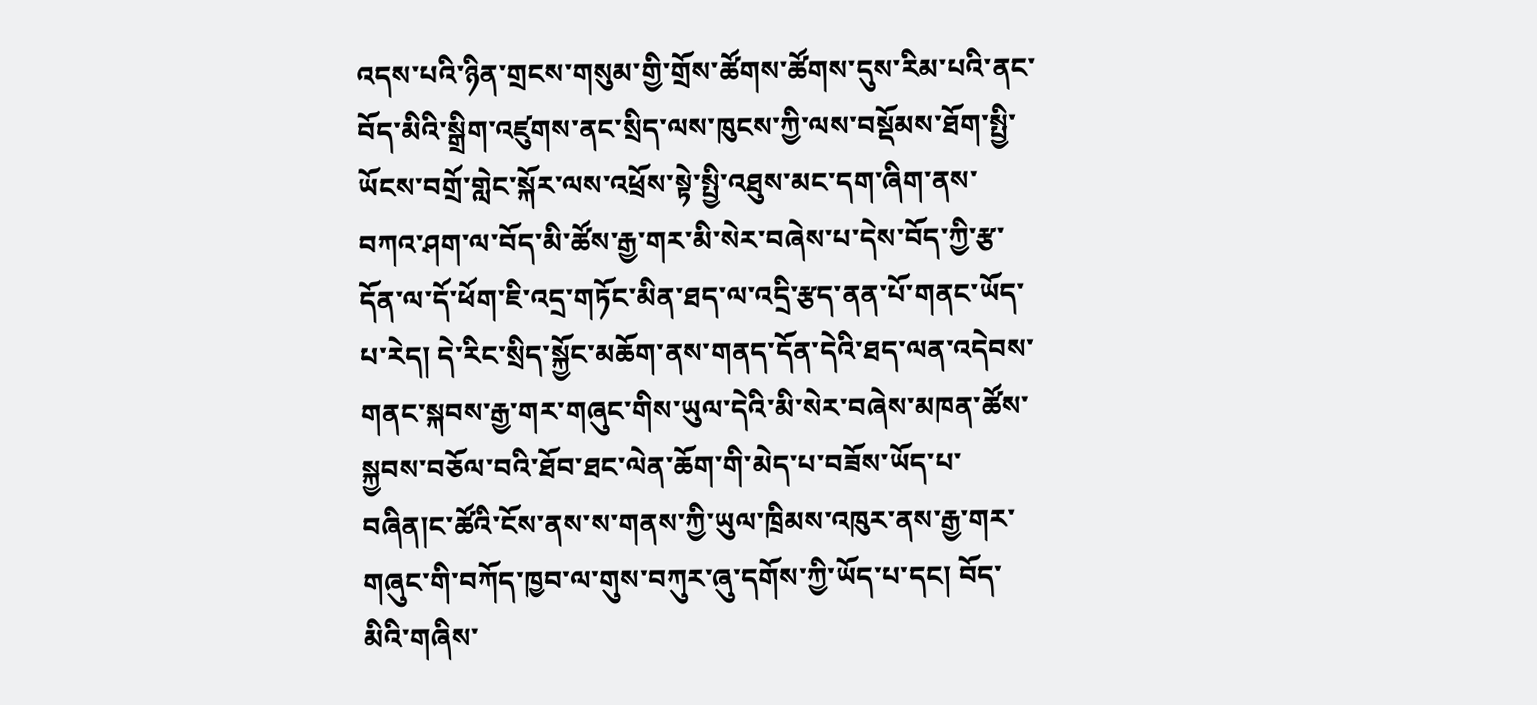འདས་པའི་ཉིན་གྲངས་གསུམ་གྱི་གྲོས་ཚོགས་ཚོགས་དུས་རིམ་པའི་ནང་བོད་མིའི་སྒྲིག་འཛུགས་ནང་སྲིད་ལས་ཁུངས་ཀྱི་ལས་བསྡོམས་ཐོག་སྤྱི་ཡོངས་བགྲོ་གླེང་སྐོར་ལས་འཕྲོས་སྟེ་སྤྱི་འཐུས་མང་དག་ཞིག་ནས་བཀའ་ཤག་ལ་བོད་མི་ཚོས་རྒྱ་གར་མི་སེར་བཞེས་པ་དེས་བོད་ཀྱི་རྩ་དོན་ལ་དོ་ཕོག་ཇི་འདྲ་གཏོང་མིན་ཐད་ལ་འདྲི་རྩད་ནན་པོ་གནང་ཡོད་པ་རེད། དེ་རིང་སྲིད་སྐྱོང་མཆོག་ནས་གནད་དོན་དེའི་ཐད་ལན་འདེབས་གནང་སྐབས་རྒྱ་གར་གཞུང་གིས་ཡུལ་དེའི་མི་སེར་བཞེས་མཁན་ཚོས་སྐྱབས་བཅོལ་བའི་ཐོབ་ཐང་ལེན་ཆོག་གི་མེད་པ་བཟོས་ཡོད་པ་བཞིན།ང་ཚོའི་ངོས་ནས་ས་གནས་ཀྱི་ཡུལ་ཁྲིམས་འཁུར་ནས་རྒྱ་གར་གཞུང་གི་བཀོད་ཁྱབ་ལ་གུས་བཀུར་ཞུ་དགོས་ཀྱི་ཡོད་པ་དང། བོད་མིའི་གཞིས་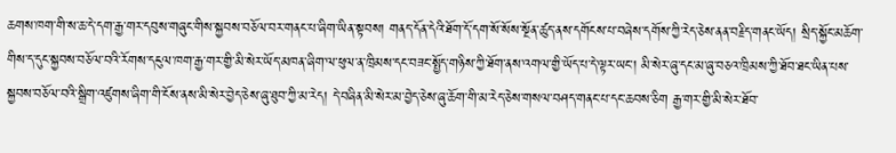ཆགས་ཁག་གི་ས་ཆ་དེ་དག་རྒྱ་གར་དབུས་གཞུང་གིས་སྐྱབས་བཅོལ་བར་གནང་པ་ཞིག་ཡིན་སྟབས། གནད་དོན་དེའི་ཐོག་དོ་དག་སོ་སོས་སྔོན་ཚུད་ནས་དགོངས་པ་བཞེས་དགོས་ཀྱི་རེད་ཅེས་ནན་བརྗིད་གནང་ཡོད། སྲིད་སྐྱོང་མཆོག་གིས་ད་དུང་སྐྱབས་བཅོལ་བའི་རོགས་དངུལ་ཁག་རྒྱ་གར་གྱི་མི་སེར་ཡོད་མཁན་ཞིག་ལ་ཕུལ་ན་ཁྲིམས་དང་བཟང་སྤྱོད་གཉིས་ཀྱི་ཐོག་ནས་འགལ་གྱི་ཡོད་པ་དེ་ལྟར་ཡང་། མི་སེར་ཞུ་དང་མ་ཞུ་བཅའ་ཁྲིམས་ཀྱི་ཐོབ་ཐང་ཡིན་པས་སྐྱབས་བཅོལ་བའི་སྒྲིག་འཛུགས་ཞིག་གི་ངོས་ནས་མི་སེར་བྱེད་ཅེས་ཞུ་ཐུབ་ཀྱི་མ་རེད། དེ་བཞིན་མི་སེར་མ་བྱེད་ཅེས་ཞུ་ཆོག་གི་མ་རེད་ཅེས་གསལ་བཤད་གནང་པ་དང་ཆབས་ཅིག རྒྱ་གར་གྱི་མི་སེར་ཐོབ་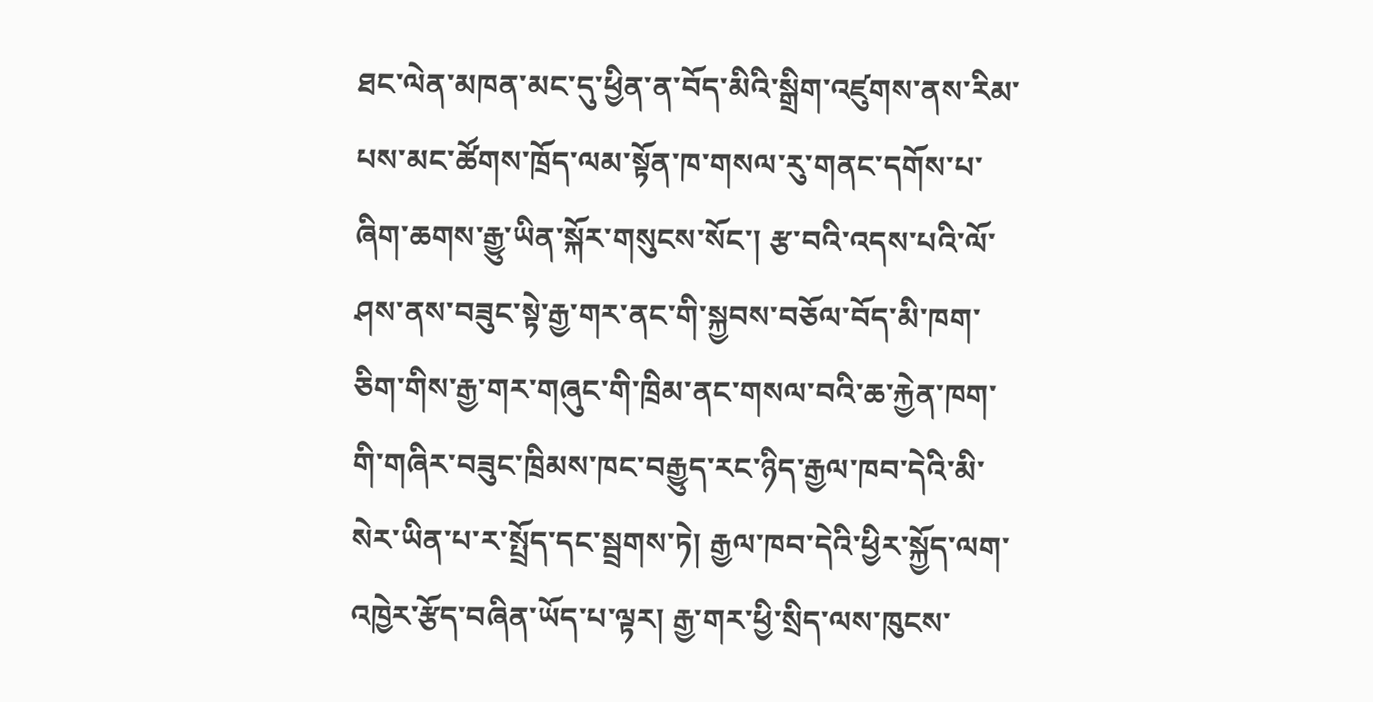ཐང་ལེན་མཁན་མང་དུ་ཕྱིན་ན་བོད་མིའི་སྒྲིག་འཛུགས་ནས་རིམ་པས་མང་ཚོགས་ཁྲོད་ལམ་སྟོན་ཁ་གསལ་རུ་གནང་དགོས་པ་ཞིག་ཆགས་རྒྱུ་ཡིན་སྐོར་གསུངས་སོང་། རྩ་བའི་འདས་པའི་ལོ་ཤས་ནས་བཟུང་སྟེ་རྒྱ་གར་ནང་གི་སྐྱབས་བཅོལ་བོད་མི་ཁག་ཅིག་གིས་རྒྱ་གར་གཞུང་གི་ཁྲིམ་ནང་གསལ་བའི་ཆ་རྐྱེན་ཁག་གི་གཞིར་བཟུང་ཁྲིམས་ཁང་བརྒྱུད་རང་ཉིད་རྒྱལ་ཁབ་དེའི་མི་སེར་ཡིན་པ་ར་སྤྲོད་དང་སྦྲགས་ཏེ། རྒྱལ་ཁབ་དེའི་ཕྱིར་སྐྱོད་ལག་འཁྱེར་རྩོད་བཞིན་ཡོད་པ་ལྟར། རྒྱ་གར་ཕྱི་སྲིད་ལས་ཁུངས་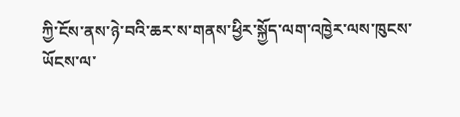ཀྱི་ངོས་ནས་ཉེ་བའི་ཆར་ས་གནས་ཕྱིར་སྐྱོད་ལག་འཁྱེར་ལས་ཁུངས་ཡོངས་ལ་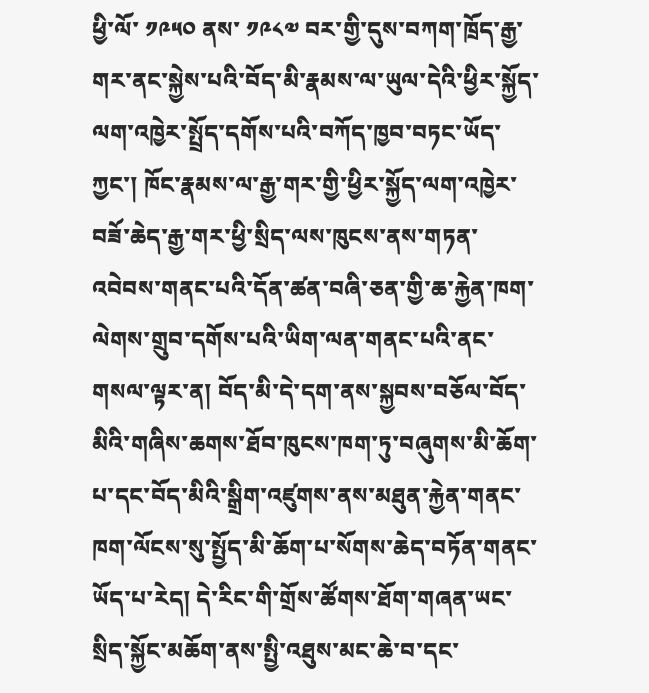ཕྱི་ལོ་ ༡༩༥༠ ནས་ ༡༩༨༧ བར་གྱི་དུས་བཀག་ཁྲོད་རྒྱ་གར་ནང་སྐྱེས་པའི་བོད་མི་རྣམས་ལ་ཡུལ་དེའི་ཕྱིར་སྐྱོད་ལག་འཁྱེར་སྤྲོད་དགོས་པའི་བཀོད་ཁྱབ་བཏང་ཡོད་ཀྱང་། ཁོང་རྣམས་ལ་རྒྱ་གར་གྱི་ཕྱིར་སྐྱོད་ལག་འཁྱེར་བཟོ་ཆེད་རྒྱ་གར་ཕྱི་སྲིད་ལས་ཁུངས་ནས་གཏན་འབེབས་གནང་པའི་དོན་ཚན་བཞི་ཅན་གྱི་ཆ་རྐྱེན་ཁག་ལེགས་གྲུབ་དགོས་པའི་ཡིག་ལན་གནང་པའི་ནང་གསལ་ལྟར་ན། བོད་མི་དེ་དག་ནས་སྐྱབས་བཅོལ་བོད་མིའི་གཞིས་ཆགས་ཐོབ་ཁུངས་ཁག་ཏུ་བཞུགས་མི་ཆོག་པ་དང་བོད་མིའི་སྒྲིག་འཛུགས་ནས་མཐུན་རྐྱེན་གནང་ཁག་ལོངས་སུ་སྤྱོད་མི་ཆོག་པ་སོགས་ཆེད་བཏོན་གནང་ཡོད་པ་རེད། དེ་རིང་གི་གྲོས་ཚོགས་ཐོག་གཞན་ཡང་སྲིད་སྐྱོང་མཆོག་ནས་སྤྱི་འཐུས་མང་ཆེ་བ་དང་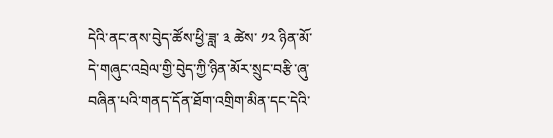དེའི་ནང་ནས་བེུད་ཚོས་ཕྱི་ཟླ་ ༣ ཚེས་ ༡༢ ཉིན་མོ་དེ་གཞུང་འབྲེལ་གྱི་བེུད་ཀྱི་ཉིན་མོར་སྲུང་བརྩི་ཞུ་བཞིན་པའི་གནད་དོན་ཐོག་འགྲིག་མིན་དང་དེའི་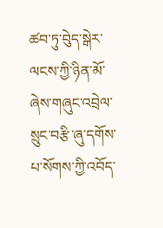ཚབ་ཏུ་བེུད་སྒེར་ལངས་ཀྱི་ཉིན་མོ་ཞེས་གཞུང་འབྲེལ་སྲུང་བརྩི་ཞུ་དགོས་པ་སོགས་ཀྱི་འབོད་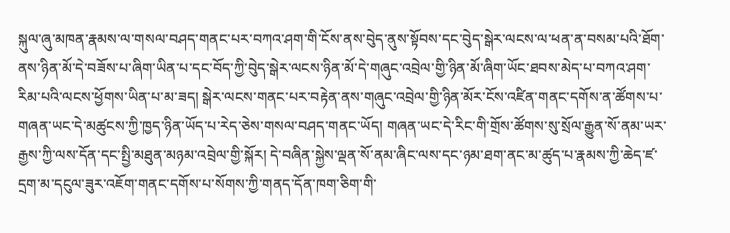སྐུལ་ཞུ་མཁན་རྣམས་ལ་གསལ་བཤད་གནང་པར་བཀའ་ཤག་གི་ངོས་ནས་བེུད་ནུས་སྟོབས་དང་བེུད་སྒེར་ལངས་ལ་ཕན་ན་བསམ་པའི་ཐོག་ནས་ཉིན་མོ་དེ་བཟོས་པ་ཞིག་ཡིན་པ་དང་བོད་ཀྱི་བེུད་སྒེར་ལངས་ཉིན་མོ་དེ་གཞུང་འབྲེལ་གྱི་ཉིན་མོ་ཞིག་ཡོང་ཐབས་མེད་པ་བཀའ་ཤག་རིམ་པའི་ལངས་ཕྱོགས་ཡིན་པ་མ་ཟད། སྒེར་ལངས་གནང་པར་བརྟེན་ནས་གཞུང་འབྲེལ་གྱི་ཉིན་མོར་ངོས་འཛིན་གནང་དགོས་ན་ཚོགས་པ་གཞན་ཡང་དེ་མཚུངས་ཀྱི་ཁྱད་ཉིན་ཡོད་པ་རེད་ཅེས་གསལ་བཤད་གནང་ཡོད། གཞན་ཡང་དེ་རིང་གི་གྲོས་ཚོགས་སུ་སྲོལ་རྒྱུན་སོ་ནམ་ཡར་རྒྱས་ཀྱི་ལས་དོན་དང་སྤྱི་མཐུན་མཉམ་འབྲེལ་གྱི་སྐོར། དེ་བཞིན་སྐྱེས་ལྡན་སོ་ནམ་ཞིང་ལས་དང་ཉམ་ཐག་ནང་མ་ཚུད་པ་རྣམས་ཀྱི་ཆེད་ཛ་དྲག་མ་དངུལ་ཟུར་འཇོག་གནང་དགོས་པ་སོགས་ཀྱི་གནད་དོན་ཁག་ཅིག་གི་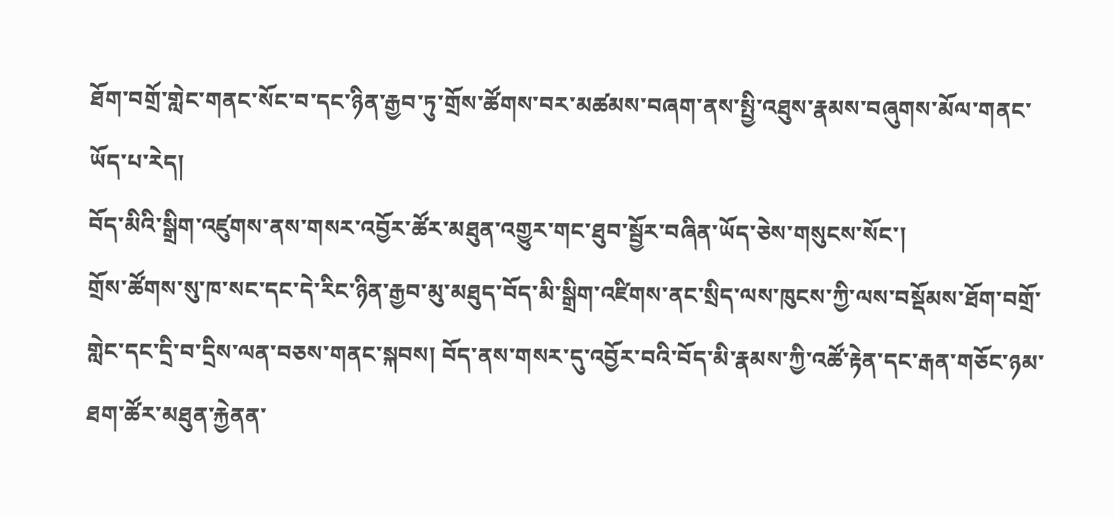ཐོག་བགྲོ་གླེང་གནང་སོང་བ་དང་ཉིན་རྒྱབ་ཏུ་གྲོས་ཚོགས་བར་མཚམས་བཞག་ནས་སྤྱི་འཐུས་རྣམས་བཞུགས་མོལ་གནང་ཡོད་པ་རེད།
བོད་མིའི་སྒྲིག་འཛུགས་ནས་གསར་འབྱོར་ཚོར་མཐུན་འགྱུར་གང་ཐུབ་སྦྱོར་བཞིན་ཡོད་ཅེས་གསུངས་སོང་།
གྲོས་ཚོགས་སུ་ཁ་སང་དང་དེ་རིང་ཉིན་རྒྱབ་མུ་མཐུད་བོད་མི་སྒྲིག་འཛིགས་ནང་སྲིད་ལས་ཁུངས་ཀྱི་ལས་བསྡོམས་ཐོག་བགྲོ་གླེང་དང་དྲི་བ་དྲིས་ལན་བཅས་གནང་སྐབས། བོད་ནས་གསར་དུ་འབྱོར་བའི་བོད་མི་རྣམས་ཀྱི་འཚོ་རྟེན་དང་རྒན་གཅོང་ཉམ་ཐག་ཚོར་མཐུན་རྐྱེནན་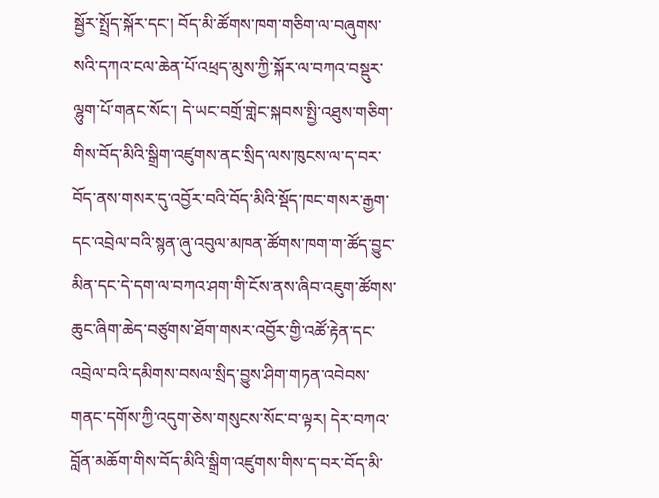སྦྱོར་སྤྲོད་སྐོར་དང་། བོད་མི་ཚོགས་ཁག་གཅིག་ལ་བཞུགས་སའི་དཀའ་ངལ་ཆེན་པོ་འཕྲད་མུས་ཀྱི་སྐོར་ལ་བཀའ་བསྡུར་ལྷུག་པོ་གནང་སོང་། དེ་ཡང་བགྲོ་གླེང་སྐབས་སྤྱི་འཐུས་གཅིག་གིས་བོད་མིའི་སྒྲིག་འཛུགས་ནང་སྲིད་ལས་ཁུངས་ལ་ད་བར་བོད་ནས་གསར་དུ་འབྱོར་བའི་བོད་མིའི་སྡོད་ཁང་གསར་རྒྱག་དང་འབྲེལ་བའི་སྙན་ཞུ་འབུལ་མཁན་ཚོགས་ཁག་ག་ཚོད་བྱུང་མིན་དང་དེ་དག་ལ་བཀའ་ཤག་གི་ངོས་ནས་ཞིབ་འཇུག་ཚོགས་ཆུང་ཞིག་ཆེད་བཙུགས་ཐོག་གསར་འབྱོར་གྱི་འཚོ་རྟེན་དང་འབྲེལ་བའི་དམིགས་བསལ་སྲིད་བྱུས་ཤིག་གཏན་འབེབས་གནང་དགོས་ཀྱི་འདུག་ཅེས་གསུངས་སོང་བ་ལྟར། དེར་བཀའ་བློན་མཆོག་གིས་བོད་མིའི་སྒྲིག་འཛུགས་གིས་ད་བར་བོད་མི་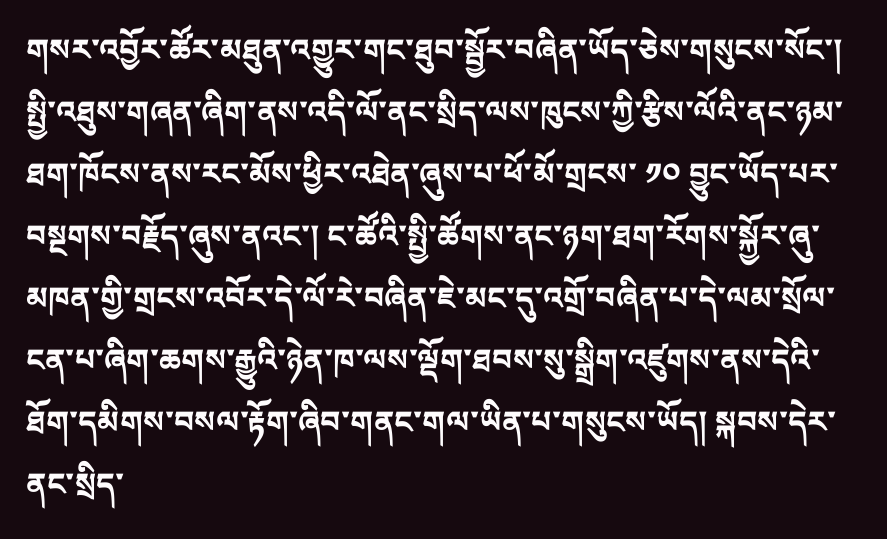གསར་འབྱོར་ཚོར་མཐུན་འགྱུར་གང་ཐུབ་སྦྱོར་བཞིན་ཡོད་ཅེས་གསུངས་སོང་། སྤྱི་འཐུས་གཞན་ཞིག་ནས་འདི་ལོ་ནང་སྲིད་ལས་ཁུངས་ཀྱི་རྩིས་ལོའི་ནང་ཉམ་ཐག་ཁོངས་ནས་རང་མོས་ཕྱིར་འཐེན་ཞུས་པ་ཕོ་མོ་གྲངས་ ༡༠ བྱུང་ཡོད་པར་བསྔགས་བརྗོད་ཞུས་ནའང་། ང་ཚོའི་སྤྱི་ཚོགས་ནང་ཉག་ཐག་རོགས་སྐྱོར་ཞུ་མཁན་གྱི་གྲངས་འབོར་དེ་ལོ་རེ་བཞིན་ཇེ་མང་དུ་འགྲོ་བཞིན་པ་དེ་ལམ་སྲོལ་ངན་པ་ཞིག་ཆགས་རྒྱུའི་ཉེན་ཁ་ལས་ལྡོག་ཐབས་སུ་སྒྲིག་འཛུགས་ནས་དེའི་ཐོག་དམིགས་བསལ་རྟོག་ཞིབ་གནང་གལ་ཡིན་པ་གསུངས་ཡོད། སྐབས་དེར་ནང་སྲིད་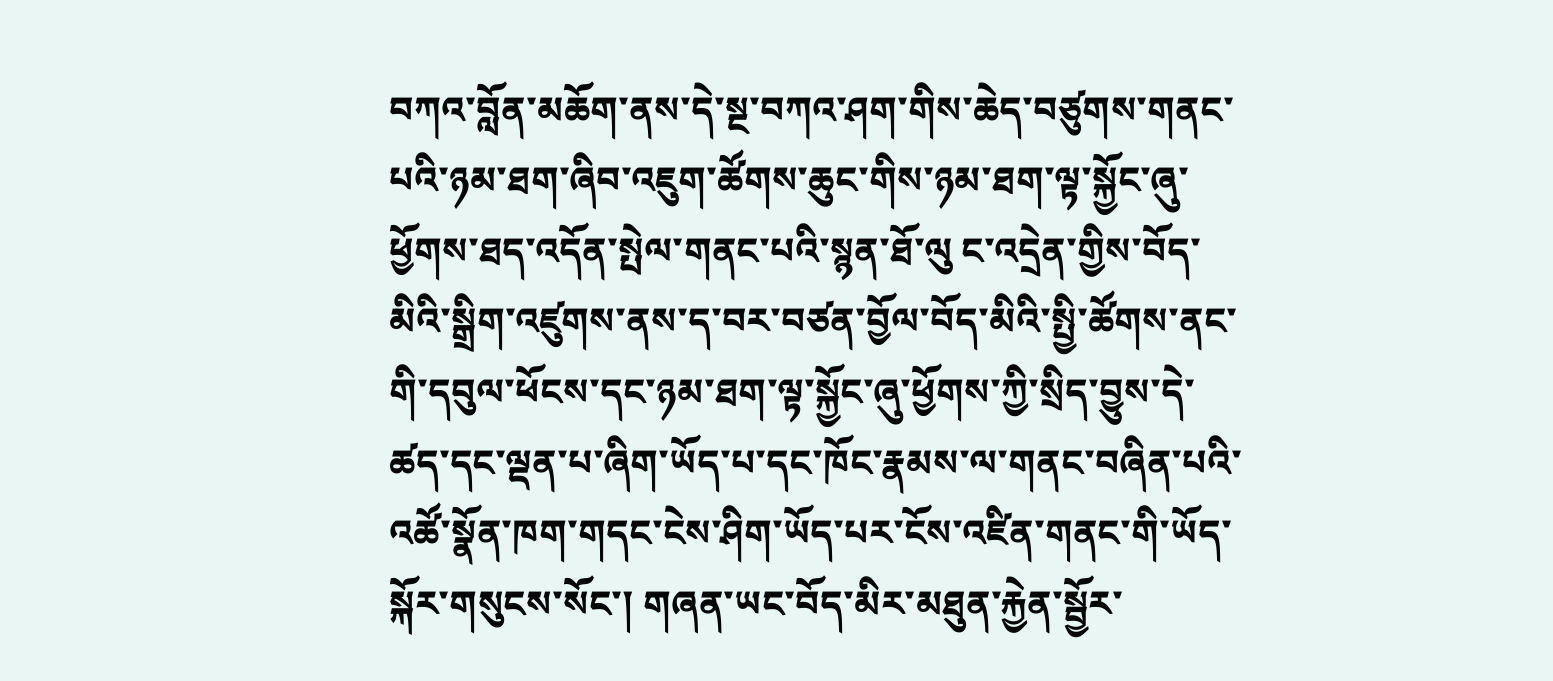བཀའ་བློན་མཆོག་ནས་དེ་སྔ་བཀའ་ཤག་གིས་ཆེད་བཙུགས་གནང་པའི་ཉམ་ཐག་ཞིབ་འཇུག་ཚོགས་ཆུང་གིས་ཉམ་ཐག་ལྟ་སྐྱོང་ཞུ་ཕྱོགས་ཐད་འདོན་སྤེལ་གནང་པའི་སྙན་ཐོ་ལུ ང་འདྲེན་གྱིས་བོད་མིའི་སྒྲིག་འཛུགས་ནས་ད་བར་བཙན་བྱོལ་བོད་མིའི་སྤྱི་ཚོགས་ནང་གི་དབུལ་ཕོངས་དང་ཉམ་ཐག་ལྟ་སྐྱོང་ཞུ་ཕྱོགས་ཀྱི་སྲིད་བྱུས་དེ་ཚད་དང་ལྡན་པ་ཞིག་ཡོད་པ་དང་ཁོང་རྣམས་ལ་གནང་བཞིན་པའི་འཚོ་སྣོན་ཁག་གདང་ངེས་ཤིག་ཡོད་པར་ངོས་འཛིན་གནང་གི་ཡོད་སྐོར་གསུངས་སོང་། གཞན་ཡང་བོད་མིར་མཐུན་རྐྱེན་སྦྱོར་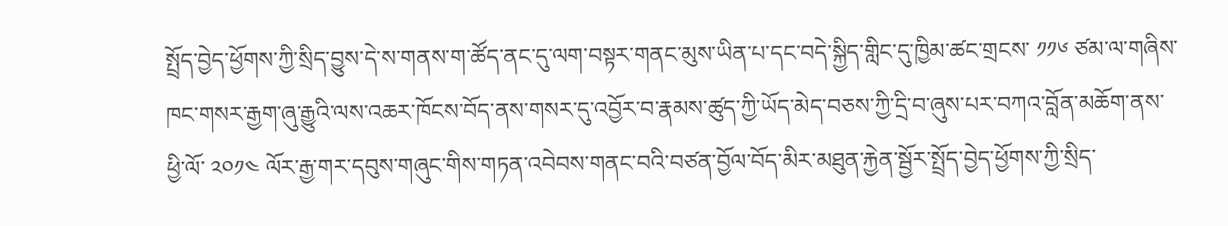སྤྲོད་བྱེད་ཕྱོགས་ཀྱི་སྲིད་བྱུས་དེ་ས་གནས་ག་ཚོད་ནང་དུ་ལག་བསྟར་གནང་མུས་ཡིན་པ་དང་བདེ་སྐྱིད་གླིང་དུ་ཁྱིམ་ཚང་གྲངས་ ༡༡༦ ཙམ་ལ་གཞིས་ཁང་གསར་རྒྱག་ཞུ་རྒྱུའི་ལས་འཆར་ཁོངས་བོད་ནས་གསར་དུ་འབྱོར་བ་རྣམས་ཚུད་ཀྱི་ཡོད་མེད་བཅས་ཀྱི་དྲི་བ་ཞུས་པར་བཀའ་བློན་མཆོག་ནས་ཕྱི་ལོ་ ༢༠༡༤ ལོར་རྒྱ་གར་དབུས་གཞུང་གིས་གཏན་འབེབས་གནང་བའི་བཙན་བྱོལ་བོད་མིར་མཐུན་རྐྱེན་སྦྱོར་སྤྲོད་བྱེད་ཕྱོགས་ཀྱི་སྲིད་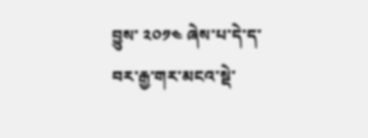བྱུས་ ༢༠༡༤ ཞེས་པ་དེ་ད་བར་རྒྱ་གར་མངའ་སྡེ་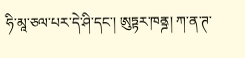ཧི་མཱ་ཅལ་པར་དེ་ཤི་དང་། ཨུཏྟར་ཁནྜ། ཀ་ན་ཊ་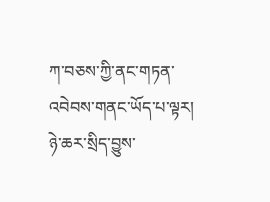ཀ་བཅས་ཀྱི་ནང་གཏན་འབེབས་གནང་ཡོད་པ་ལྟར། ཉེ་ཆར་སྲིད་བྱུས་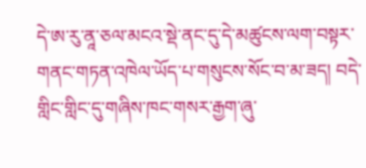དེ་ཨ་རུ་ནཱ་ཅལ་མངའ་སྡེ་ནང་དུ་དེ་མཚུངས་ལག་བསྟར་གནང་གཏན་འཁེལ་ཡོད་པ་གསུངས་སོང་བ་མ་ཟད། བདེ་གླིང་གླིང་དུ་གཞིས་ཁང་གསར་རྒྱག་ཞུ་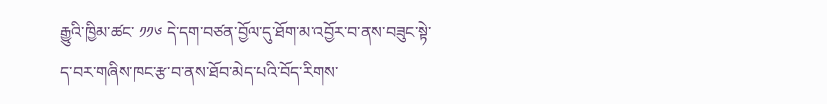རྒྱུའི་ཁྱིམ་ཚང་ ༡༡༦ དེ་དག་བཙན་བྱོལ་དུ་ཐོག་མ་འབྱོར་བ་ནས་བཟུང་སྟེ་ད་བར་གཞིས་ཁང་རྩ་བ་ནས་ཐོབ་མེད་པའི་བོད་རིགས་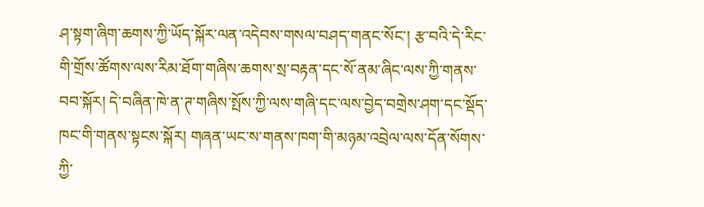ཤ་སྟག་ཞིག་ཆགས་ཀྱི་ཡོད་སྐོར་ལན་འདེབས་གསལ་བཤད་གནང་སོང་། རྩ་བའི་དེ་རིང་གི་གྲོས་ཚོགས་ལས་རིམ་ཐོག་གཞིས་ཆགས་སྲ་བརྟན་དང་སོ་ནམ་ཞིང་ལས་ཀྱི་གནས་བབ་སྐོར། དེ་བཞིན་ཁེ་ན་ཊ་གཞིས་སྤོས་ཀྱི་ལས་གཞི་དང་ལས་བྱེད་བགྲེས་ཤག་དང་སྡོད་ཁང་གི་གནས་སྟངས་སྐོར། གཞན་ཡང་ས་གནས་ཁག་གི་མཉམ་འབྲེལ་ལས་དོན་སོགས་ཀྱི་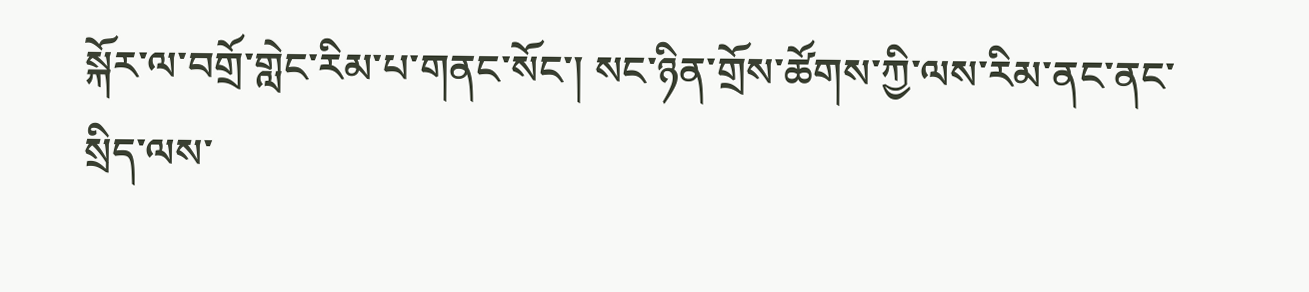སྐོར་ལ་བགྲོ་གླེང་རིམ་པ་གནང་སོང་། སང་ཉིན་གྲོས་ཚོགས་ཀྱི་ལས་རིམ་ནང་ནང་སྲིད་ལས་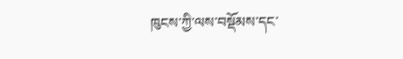ཁུངས་ཀྱི་ལས་བསྡོམས་དང་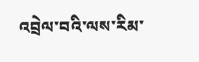འབྲེལ་བའི་ལས་རིམ་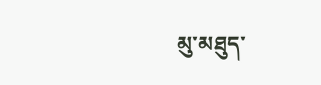མུ་མཐུད་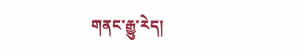གནང་རྒྱུ་རེད།